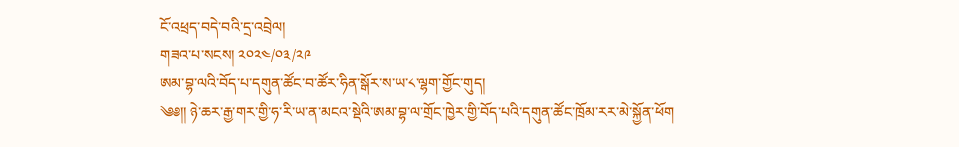ངོ་འཕྲད་བདེ་བའི་དྲ་འབྲེལ།
གཟའ་པ་སངས། ༢༠༢༤/༠༣/༢༩
ཨམ་བྷ་ལའི་བོད་པ་དགུན་ཚོང་བ་ཚོར་ཧིན་སྒོར་ས་ཡ་༨་ལྷག་གྱོང་གུད།
༄༅།། ཉེ་ཆར་རྒྱ་གར་གྱི་ཧ་རི་ཡ་ན་མངའ་སྡེའི་ཨམ་བྷ་ལ་གྲོང་ཁྱེར་གྱི་བོད་པའི་དགུན་ཚོང་ཁྲོམ་རར་མེ་སྐྱོན་ཕོག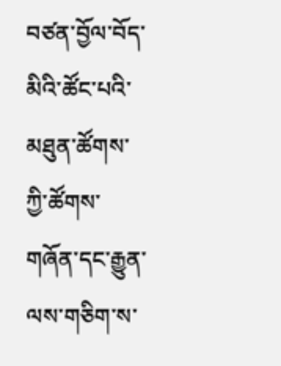བཙན་བྱོལ་བོད་མིའི་ཚོང་པའི་མཐུན་ཚོགས་ཀྱི་ཚོགས་གཞོན་དང་རྒྱུན་ལས་གཅིག་ས་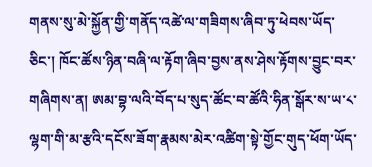གནས་སུ་མེ་སྐྱོན་གྱི་གནོད་འཚེ་ལ་གཟིགས་ཞིབ་ཏུ་ཕེབས་ཡོད་ཅིང་། ཁོང་ཚོས་ཉིན་བཞི་ལ་རྟོག་ཞིབ་བྱས་ནས་ཤེས་རྟོགས་བྱུང་བར་གཞིགས་ན། ཨམ་བྷ་ལའི་བོད་པ་སུད་ཚོང་བ་ཚོའི་ཧིན་སྒོར་ས་ཡ་༨་ལྷག་གི་མ་རྩའི་དངོས་ཟོག་རྣམས་མེར་འཚིག་སྟེ་གྱོང་གུད་ཕོག་ཡོད་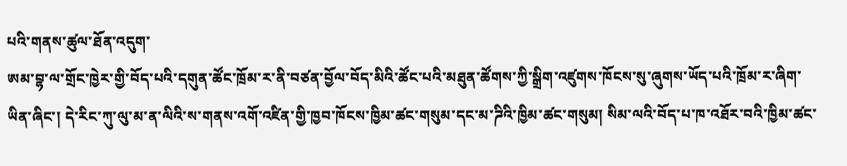པའི་གནས་ཚུལ་ཐོན་འདུག་
ཨམ་བྷ་ལ་གྲོང་ཁྱེར་གྱི་བོད་པའི་དགུན་ཚོང་ཁྲོམ་ར་ནི་བཙན་བྱོལ་བོད་མིའི་ཚོང་པའི་མཐུན་ཚོགས་ཀྱི་སྒྲིག་འཛུགས་ཁོངས་སུ་ཞུགས་ཡོད་པའི་ཁྲོམ་ར་ཞིག་ཡིན་ཞིང་། དེ་རིང་ཀུ་ལུ་མ་ན་ལིའི་ས་གནས་འགོ་འཛིན་གྱི་ཁྱབ་ཁོངས་ཁྱིམ་ཚང་གསུམ་དང་མ་ཌིའི་ཁྱིམ་ཚང་གསུམ། སིམ་ལའི་བོད་པ་ཁ་འཐོར་བའི་ཁྱིམ་ཚང་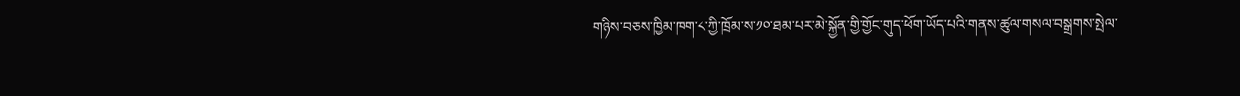གཉིས་བཅས་ཁྱིམ་ཁག་༨་ཀྱི་ཁྲོམ་ས་༡༠་ཐམ་པར་མེ་སྐྱོན་གྱི་གྱོང་གུད་ཕོག་ཡོད་པའི་གནས་ཚུལ་གསལ་བསྒྲགས་སྤེལ་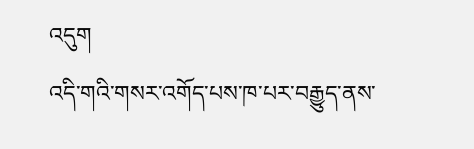འདུག
འདི་གའི་གསར་འགོད་པས་ཁ་པར་བརྒྱུད་ནས་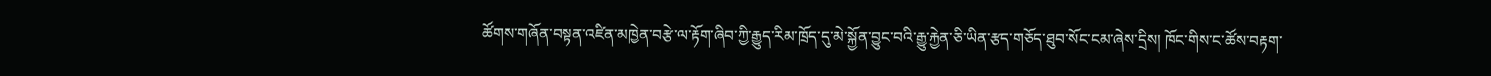ཚོགས་གཞོན་བསྟན་འཛིན་མཁྱེན་བརྩེ་ལ་རྟོག་ཞིབ་ཀྱི་རྒྱུད་རིམ་ཁྲོད་དུ་མེ་སྐྱོན་བྱུང་བའི་རྒྱུ་རྐྱེན་ཅི་ཡིན་རྩད་གཅོད་ཐུབ་སོང་ངམ་ཞེས་དྲིས། ཁོང་གིས་ང་ཚོས་བརྟག་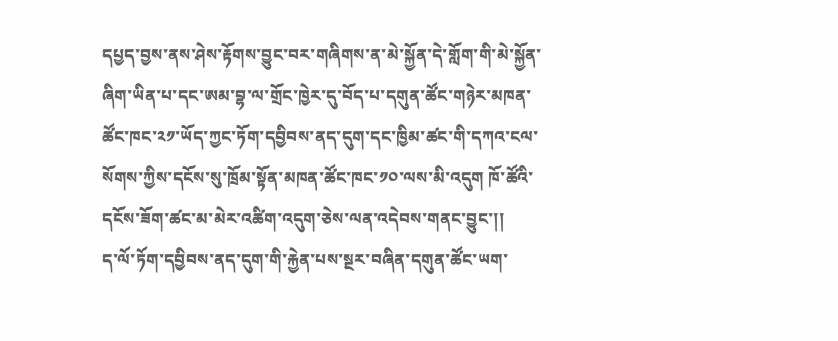དཔྱད་བྱས་ནས་ཤེས་རྟོགས་བྱུང་བར་གཞིགས་ན་མེ་སྐྱོན་དེ་གློག་གི་མེ་སྐྱོན་ཞིག་ཡིན་པ་དང་ཨམ་བྷ་ལ་གྲོང་ཁྱེར་དུ་བོད་པ་དགུན་ཚོང་གཉེར་མཁན་ཚོང་ཁང་༢༡་ཡོད་ཀྱང་ཏོག་དབྱིབས་ནད་དུག་དང་ཁྱིམ་ཚང་གི་དཀའ་ངལ་སོགས་ཀྱིས་དངོས་སུ་ཁྲོམ་སྟོན་མཁན་ཚོང་ཁང་༡༠་ལས་མི་འདུག ཁོ་ཚོའི་དངོས་ཟོག་ཚང་མ་མེར་འཚིག་འདུག་ཅེས་ལན་འདེབས་གནང་བྱུང་།།
ད་ལོ་ཏོག་དབྱིབས་ནད་དུག་གི་རྐྱེན་པས་སྔར་བཞིན་དགུན་ཚོང་ཡག་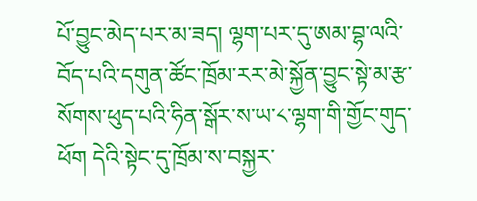པོ་བྱུང་མེད་པར་མ་ཟད། ལྷག་པར་དུ་ཨམ་བྷ་ལའི་བོད་པའི་དགུན་ཚོང་ཁྲོམ་རར་མེ་སྐྱོན་བྱུང་སྟེ་མ་རྩ་སོགས་ཕུད་པའི་ཧིན་སྒོར་ས་ཡ་༨་ལྷག་གི་གྱོང་གུད་ཕོག དེའི་སྟེང་དུ་ཁྲོམ་ས་བསྐྱར་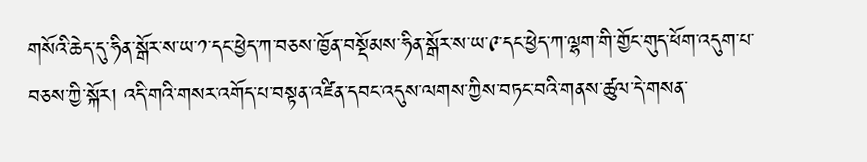གསོའི་ཆེད་དུ་ཧིན་སྒོར་ས་ཡ་༡་དང་ཕྱེད་ཀ་བཅས་ཁྱོན་བསྡོམས་ཧིན་སྒོར་ས་ཡ་༩་དང་ཕྱེད་ཀ་ལྷག་གི་གྱོང་གུད་ཕོག་འདུག་པ་བཅས་ཀྱི་སྐོར། འདི་གའི་གསར་འགོད་པ་བསྟན་འཛིན་དབང་འདུས་ལགས་ཀྱིས་བཏང་བའི་གནས་ཚུལ་དེ་གསན་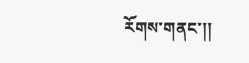རོགས་གནང་།།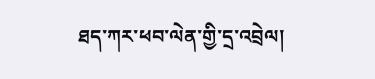ཐད་ཀར་ཕབ་ལེན་གྱི་དྲ་འབྲེལ།